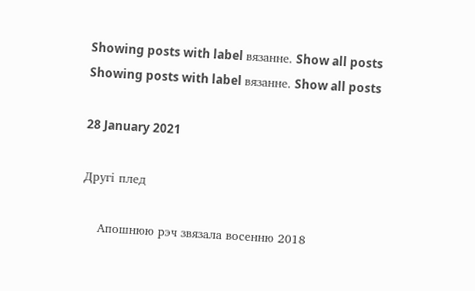Showing posts with label вязанне. Show all posts
Showing posts with label вязанне. Show all posts

28 January 2021

Другі плед

    Апошнюю рэч звязала восенню 2018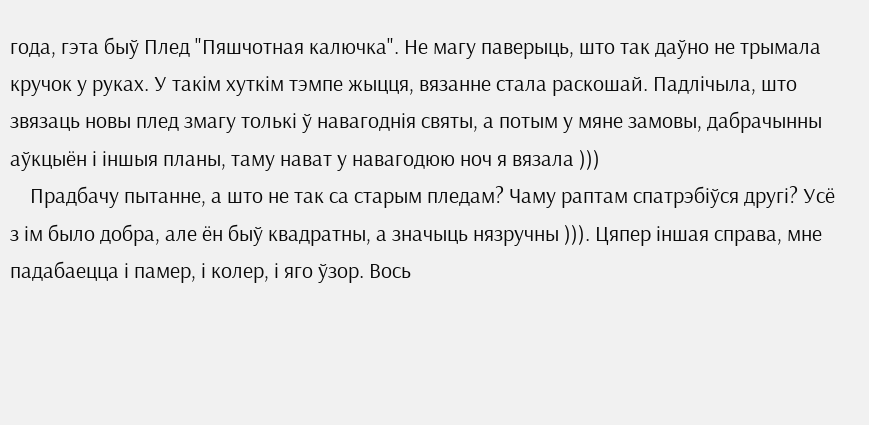года, гэта быў Плед "Пяшчотная калючка". Не магу паверыць, што так даўно не трымала кручок у руках. У такім хуткім тэмпе жыцця, вязанне стала раскошай. Падлічыла, што звязаць новы плед змагу толькі ў навагоднія святы, а потым у мяне замовы, дабрачынны аўкцыён і іншыя планы, таму нават у навагодюю ноч я вязала )))
    Прадбачу пытанне, а што не так са старым пледам? Чаму раптам спатрэбіўся другі? Усё з ім было добра, але ён быў квадратны, а значыць нязручны ))). Цяпер іншая справа, мне падабаецца і памер, і колер, і яго ўзор. Вось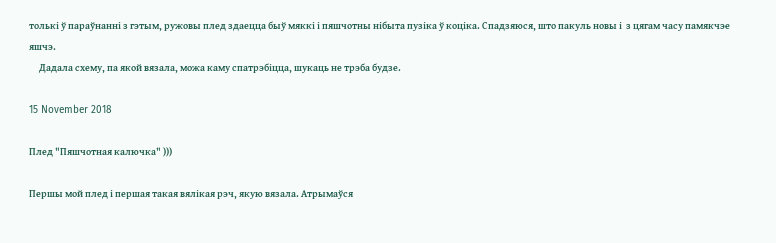толькі ў параўнанні з гэтым, ружовы плед здаецца быў мяккі і пяшчотны нібыта пузіка ў коціка. Спадзяюся, што пакуль новы і  з цягам часу памякчэе яшчэ.
     Дадала схему, па якой вязала, можа каму спатрэбіцца, шукаць не трэба будзе.

15 November 2018

Плед "Пяшчотная калючка" )))

Першы мой плед і першая такая вялікая рэч, якую вязала. Атрымаўся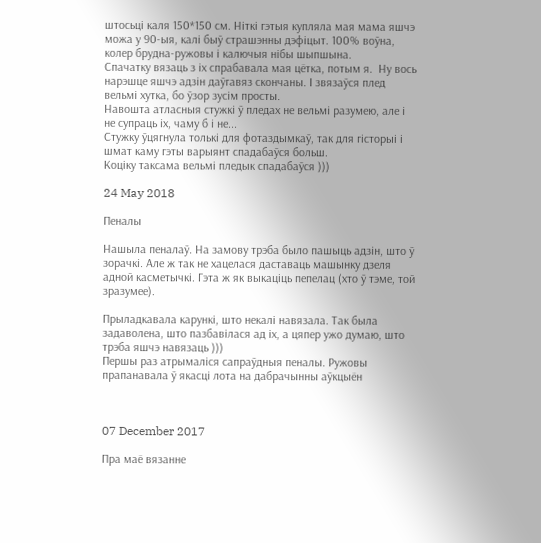штосьці каля 150*150 см. Ніткі гэтыя купляла мая мама яшчэ можа у 90-ыя, калі быў страшэнны дэфіцыт. 100% воўна, колер брудна-ружовы і калючыя нібы шыпшына.
Спачатку вязаць з іх спрабавала мая цётка, потым я.  Ну вось нарэшце яшчэ адзін даўгавяз скончаны. І звязаўся плед вельмі хутка, бо ўзор зусім просты.
Навошта атласныя стужкі ў пледах не вельмі разумею, але і не супраць іх, чаму б і не...
Стужку ўцягнула толькі для фотаздымкаў, так для гісторыі і шмат каму гэты варыянт спадабаўся больш.
Коціку таксама вельмі пледык спадабаўся )))

24 May 2018

Пеналы

Нашыла пеналаў. На замову трэба было пашыць адзін, што ў зорачкі. Але ж так не хацелася даставаць машынку дзеля адной касметычкі. Гэта ж як выкаціць пепелац (хто ў тэме, той зразумее).

Прыладкавала карункі, што некалі навязала. Так была задаволена, што пазбавілася ад іх, а цяпер ужо думаю, што трэба яшчэ навязаць )))
Першы раз атрымаліся сапраўдныя пеналы. Ружовы прапанавала ў якасці лота на дабрачынны аўкцыён



07 December 2017

Пра маё вязанне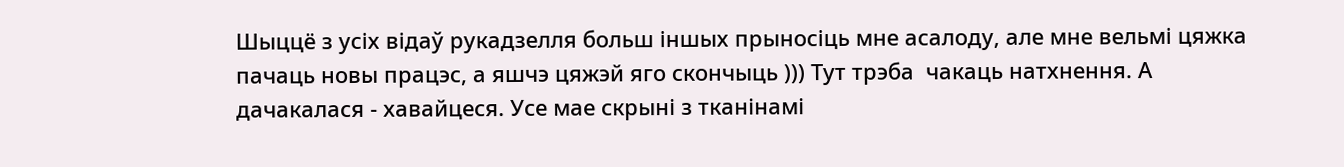Шыццё з усіх відаў рукадзелля больш іншых прыносіць мне асалоду, але мне вельмі цяжка пачаць новы працэс, а яшчэ цяжэй яго скончыць ))) Тут трэба  чакаць натхнення. А дачакалася - хавайцеся. Усе мае скрыні з тканінамі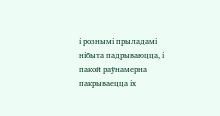і рознымі прыладамі нібыта падрываюцца, і пакой раўнамерна пакрываецца іх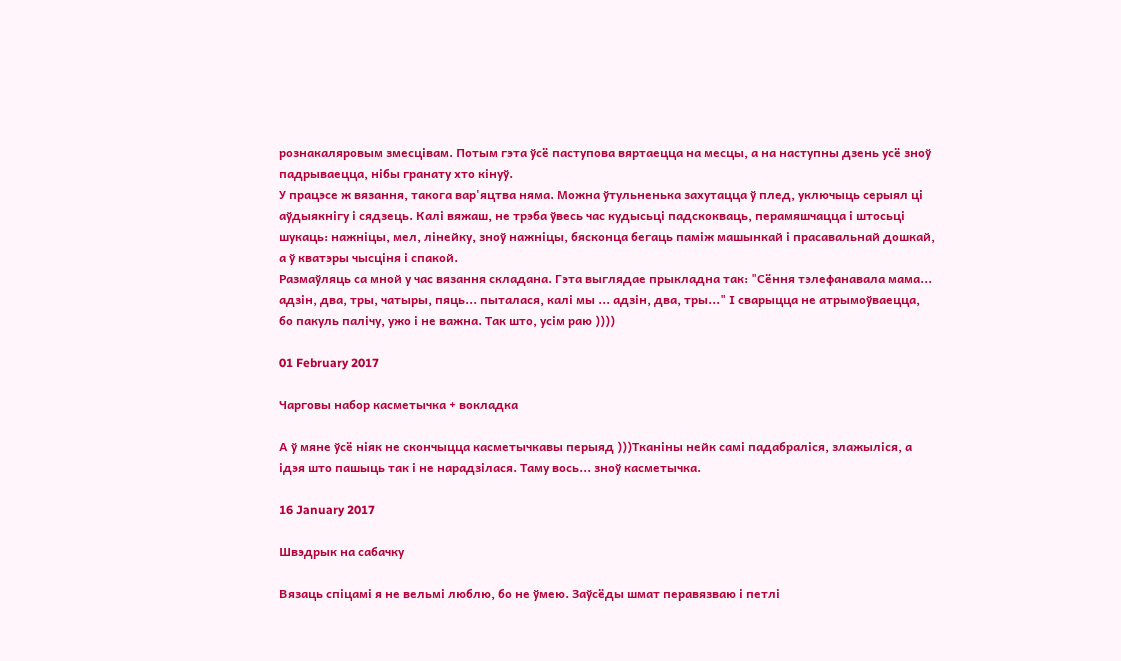рознакаляровым змесцівам. Потым гэта ўсё паступова вяртаецца на месцы, а на наступны дзень усё зноў падрываецца, нібы гранату хто кінуў.
У працэсе ж вязання, такога вар'яцтва няма. Можна ўтульненька захутацца ў плед, уключыць серыял ці аўдыякнігу і сядзець. Калі вяжаш, не трэба ўвесь час кудысьці падскокваць, перамяшчацца і штосьці шукаць: нажніцы, мел, лінейку, зноў нажніцы, бясконца бегаць паміж машынкай і прасавальнай дошкай, а ў кватэры чысціня і спакой.
Размаўляць са мной у час вязання складана. Гэта выглядае прыкладна так: "Сёння тэлефанавала мама... адзін, два, тры, чатыры, пяць... пыталася, калі мы ... адзін, два, тры..." І сварыцца не атрымоўваецца, бо пакуль палічу, ужо і не важна. Так што, усім раю ))))

01 February 2017

Чарговы набор касметычка + вокладка

А ў мяне ўсё ніяк не скончыцца касметычкавы перыяд )))Тканіны нейк самі падабраліся, злажыліся, а ідэя што пашыць так і не нарадзілася. Таму вось... зноў касметычка.

16 January 2017

Швэдрык на сабачку

Вязаць спіцамі я не вельмі люблю, бо не ўмею. Заўсёды шмат перавязваю і петлі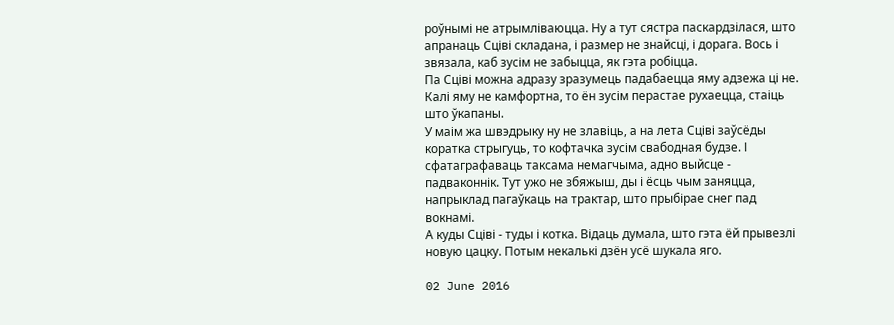роўнымі не атрымліваюцца. Ну а тут сястра паскардзілася, што апранаць Сціві складана, і размер не знайсці, і дорага. Вось і звязала, каб зусім не забыцца, як гэта робіцца.
Па Сціві можна адразу зразумець падабаецца яму адзежа ці не. Калі яму не камфортна, то ён зусім перастае рухаецца, стаіць што ўкапаны.
У маім жа швэдрыку ну не злавіць, а на лета Сціві заўсёды коратка стрыгуць, то кофтачка зусім свабодная будзе. І сфатаграфаваць таксама немагчыма, адно выйсце - падваконнік. Тут ужо не збяжыш, ды і ёсць чым заняцца, напрыклад пагаўкаць на трактар, што прыбірае снег пад вокнамі.
А куды Сціві - туды і котка. Відаць думала, што гэта ёй прывезлі новую цацку. Потым некалькі дзён усё шукала яго.

02 June 2016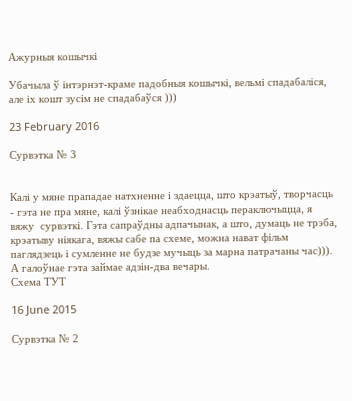Ажурныя кошычкі

Убачыла ў інтэрнэт-краме падобныя кошычкі, вельмі спадабаліся, але іх кошт зусім не спадабаўся )))

23 February 2016

Сурвэтка № 3


Калі у мяне прападае натхненне і здаецца, што крэатыў, творчасць - гэта не пра мяне, калі ўзнікае неабходнасць пераключыцца, я вяжу  сурвэткі. Гэта сапраўдны адпачынак, а што, думаць не трэба, крэатыву ніякага, вяжы сабе па схеме, можна нават фільм паглядзець і сумленне не будзе мучыць за марна патрачаны час))). А галоўнае гэта займае адзін-два вечары.
Схема ТУТ

16 June 2015

Сурвэтка № 2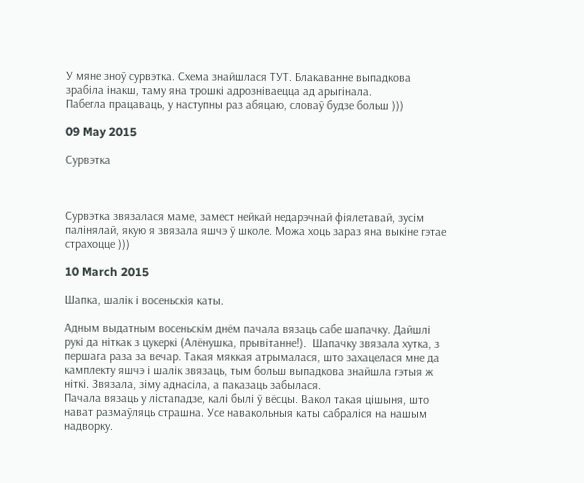У мяне зноў сурвэтка. Схема знайшлася ТУТ. Блакаванне выпадкова зрабіла інакш, таму яна трошкі адрозніваецца ад арыгінала.
Пабегла працаваць, у наступны раз абяцаю, словаў будзе больш )))

09 May 2015

Сурвэтка



Сурвэтка звязалася маме, замест нейкай недарэчнай фіялетавай, зусім палінялай, якую я звязала яшчэ ў школе. Можа хоць зараз яна выкіне гэтае страхоцце )))

10 March 2015

Шапка, шалік і восеньскія каты.

Адным выдатным восеньскім днём пачала вязаць сабе шапачку. Дайшлі рукі да ніткак з цукеркі (Алёнушка, прывітанне!).  Шапачку звязала хутка, з першага раза за вечар. Такая мяккая атрымалася, што захацелася мне да камплекту яшчэ і шалік звязаць, тым больш выпадкова знайшла гэтыя ж ніткі. Звязала, зіму аднасіла, а паказаць забылася.
Пачала вязаць у лістападзе, калі былі ў вёсцы. Вакол такая цішыня, што нават размаўляць страшна. Усе навакольныя каты сабраліся на нашым надворку.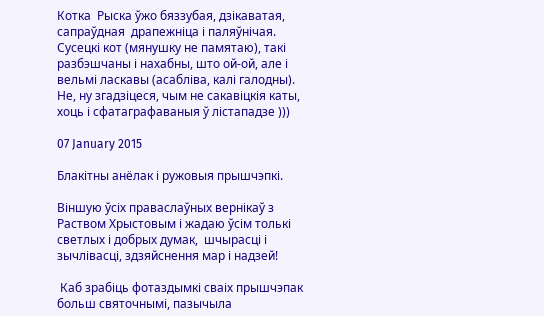Котка  Рыска ўжо бяззубая, дзікаватая, сапраўдная  драпежніца і паляўнічая.
Сусецкі кот (мянушку не памятаю), такі разбэшчаны і нахабны, што ой-ой, але і вельмі ласкавы (асабліва, калі галодны).
Не, ну згадзіцеся, чым не сакавіцкія каты, хоць і сфатаграфаваныя ў лістападзе )))

07 January 2015

Блакітны анёлак і ружовыя прышчэпкі.

Віншую ўсіх праваслаўных вернікаў з Раством Хрыстовым і жадаю ўсім толькі светлых і добрых думак,  шчырасці і зычлівасці, здзяйснення мар і надзей!

 Каб зрабіць фотаздымкі сваіх прышчэпак больш святочнымі, пазычыла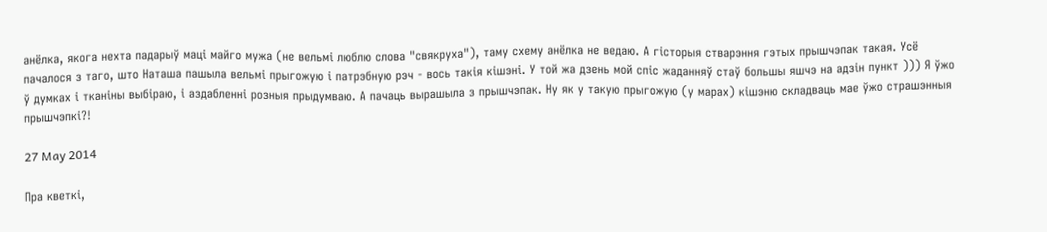анёлка, якога нехта падарыў маці майго мужа (не вельмі люблю слова "свякруха"), таму схему анёлка не ведаю. А гісторыя стварэння гэтых прышчэпак такая. Усё пачалося з таго, што Наташа пашыла вельмі прыгожую і патрэбную рэч - вось такія кішэні. У той жа дзень мой спіс жаданняў стаў большы яшчэ на адзін пункт ))) Я ўжо ў думках і тканіны выбіраю, і аздабленні розныя прыдумваю. А пачаць вырашыла з прышчэпак. Ну як у такую прыгожую (у марах) кішэню складваць мае ўжо страшэнныя прышчэпкі?!

27 May 2014

Пра кветкі,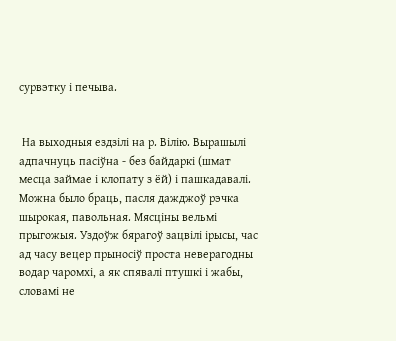сурвэтку і печыва.


 На выходныя ездзілі на р. Вілію. Вырашылі адпачнуць пасіўна - без байдаркі (шмат месца займае і клопату з ёй) і пашкадавалі. Можна было браць, пасля дажджоў рэчка шырокая, павольная. Мясціны вельмі прыгожыя. Уздоўж бярагоў зацвілі ірысы, час ад часу вецер прыносіў проста неверагодны водар чаромхі, а як спявалі птушкі і жабы, словамі не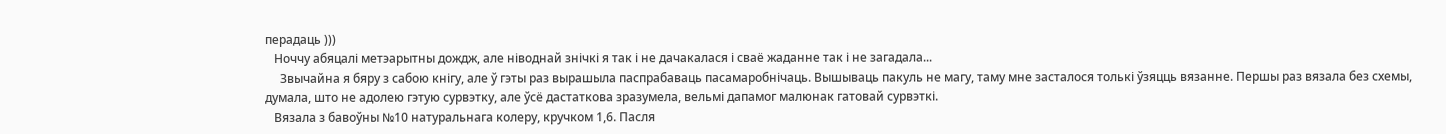перадаць )))
   Ноччу абяцалі метэарытны дождж, але ніводнай знічкі я так і не дачакалася і сваё жаданне так і не загадала...
     Звычайна я бяру з сабою кнігу, але ў гэты раз вырашыла паспрабаваць пасамаробнічаць. Вышываць пакуль не магу, таму мне засталося толькі ўзяцць вязанне. Першы раз вязала без схемы, думала, што не адолею гэтую сурвэтку, але ўсё дастаткова зразумела, вельмі дапамог малюнак гатовай сурвэткі.
   Вязала з бавоўны №10 натуральнага колеру, кручком 1,6. Пасля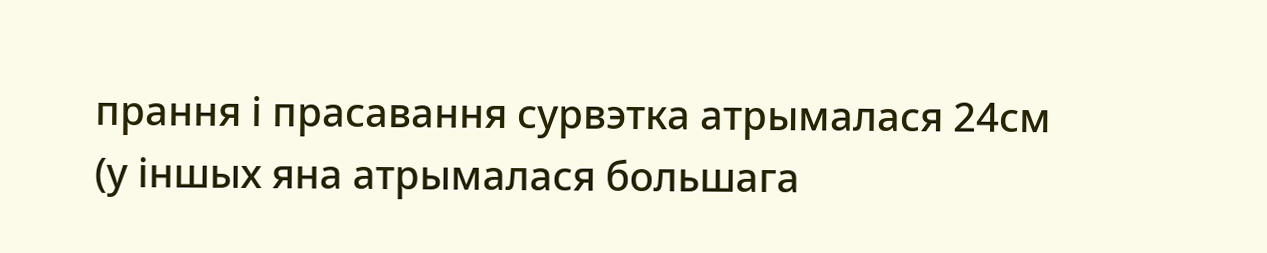прання і прасавання сурвэтка атрымалася 24см (у іншых яна атрымалася большага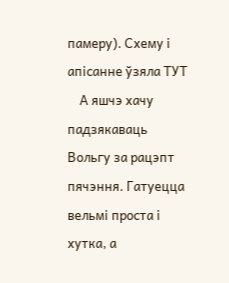памеру). Схему і апісанне ўзяла ТУТ
    А яшчэ хачу падзякаваць Вольгу за рацэпт пячэння. Гатуецца вельмі проста і хутка, а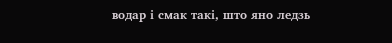водар і смак такі, што яно ледзь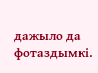дажыло да фотаздымкі.